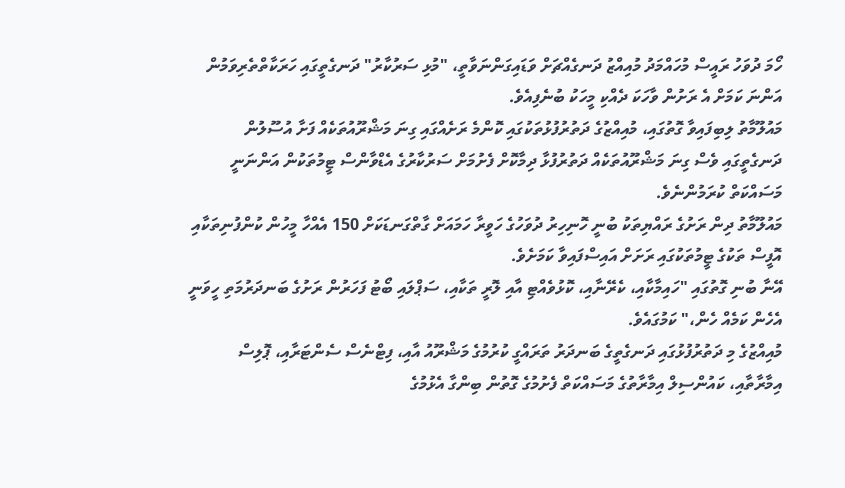ހޯމަ ދުވަހު ރައީސް މުހައްމަދު މުއިއްޒު ދަނގެއްޗަށް ވަޑައިގަންނަވާތީ، "މުޅި ސަރުކާރު" ދަނގެތީގައި ހަރަކާތްތެރިވަމުން އަންނަ ކަމަށް އެ ރަށުން ވާހަކަ ދެއްކި މީހަކު ބުނެފިއެވެ.
މައުލޫމާތު ލިބިފައިވާ ގޮތުގައި، މުއިއްޒުގެ ދަތުރުފުޅުތަކުގައި ކޮންމެ ރަށެއްގައި ގިނަ މަޝްރޫއުތަކެއް ފަށާ އުސޫލުން ދަނގެތީގައި ވެސް ގިނަ މަޝްރޫއުތަކެއް ދަތުރުފުޅާ ދިމާކޮށް ފެށުމަށް ސަރުކާރުގެ އެޑްވާންސް ޓީމުތަކުން އަންނަނީ މަސައްކަތް ކުރަމުންނެވެ.
މައުލޫމާތު ދިން ރަށުގެ ރައްޔިތަކު ބުނީ ހޮނިހިރު ދުވަހުގެ ހަވީރާ ހަމައަށް ގާތްގަނޑަކަށް 150 އެއްހާ މީހުން ކުންފުނިތަކާއި އޮފީސް ތަކުގެ ޓީމުތަކުގައި ރަށަށް އައިސްފައިވާ ކަމަށެވެ.
އޭނާ ބުނި ގޮތުގައި "ހައިމާކާއި، ކެރޭނާއި، ކޮޅުވެއްޓި އާއި ލޮރީ ތަކާއި، ސަޕްލައި ބޯޓު ފަހަރުން ރަށުގެ ބަނދަރުމަތި ހީވަނީ އެހެން ކަމެއް ހެން،" ކަމުގައެވެ.
މުއިއްޒުގެ މި ދަތުރުފުޅުގައި ދަނގެތީގެ ބަނދަރު ތަރައްގީ ކުރުމުގެ މަޝްރޫއު އާއި، ފިޓްނެސް ސެންޓަރާއި، ޕޮލިސް އިމާރާތާއި، ކައުންސިލް އިމާރާތުގެ މަސައްކަތް ފެށުމުގެ ގޮތުން ބިންގާ އެޅުމުގެ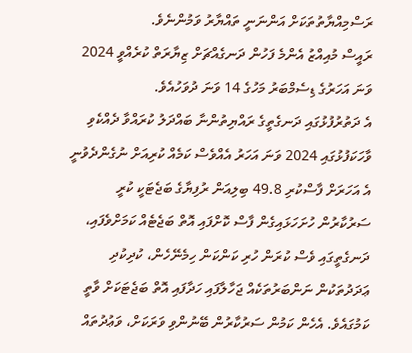ރަސްމިއްޔާތުތަކަށް އަންނަނީ ތައްޔާރު ވަމުންނެވެ.
ރައީސް މުއިއްޒު އެންމެ ފަހުން ދަނގެއްޗަށް ޒިޔާރަތް ކުރެއްވީ 2024 ވަނަ އަހަރުގެ ޑިސެމްބަރު މަހުގެ 14 ވަނަ ދުވަހުއެވެ.
އެ ދަތުރުފުޅުގައި ދަނގެތީގެ ރައްޔިތުންނާ ބައްދަލު ކުރައްވާ ދެއްކެވި ވާހަކަފުޅުގައި 2024 ވަނަ އަހަރު އެއްވެސް ކަމެއް ކުރިއަށް ނުގެންދެވުނީ އެ އަހަރަށް ފާސްކުރި 49.8 ބިލިއަން ރުފިޔާގެ ބަޖެޓަކީ ކުރީ ސަރުކާރުން ހުށަހަޅައިގެން ފާސް ކޮށްފައި އޮތް ބަޖެޓެއް ކަމަށްވެފައި، ދަނގެތީގައި ވެސް ކުރަން ހުރި ކަންކަން ހިމެނޭހެން، ކުދިކުދި ޢަދަދުތަކުން ނަންބަރުތަކެއް ޖަހާލާފައި ހަދާފައި އޮތް ބަޖެޓަކަށް ވާތީ ކަމުގައެވެ. އެހެން ކަމުން ސަރުކާރުން ބޭނުންވި ވަރަކަށް، ވަޢުދުތައް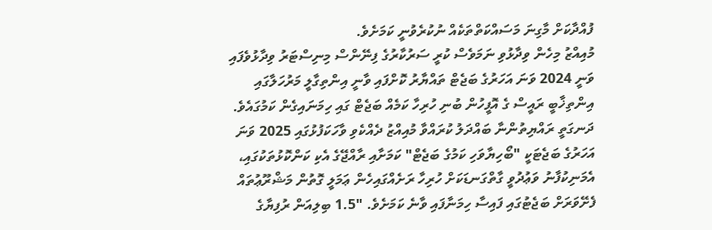ފުއްދާކަށް މާގިނަ މަސައްކަތްތަކެއް ނުކުރެވުނީ ކަމަށެވެ.
މުއިއްޒު މިހެން ވިދާޅުވި ނަމަވެސް ކުރީ ސަރުކާރުގެ ފިނޭންސް މިނިސްޓަރު ވިދާޅުވެފައި ވަނީ 2024 ވަނަ އަހަރުގެ ބަޖެޓް ތައްޔާރު ކޮށްފައި ވާނީ އިންތިގާލީ މަރުހަލާގައި އިންތިޚާބީ ރައީސް ގެ އޮފީހުން ބުނި ހުރިހާ ކަމެއް ބަޖެޓް ގައި ހިމަނައިގެން ކަމުގައެވެ.
ދަނގަތީ ރައްޔިތުންނާ ބައްދަލު ކުރައްވާ މުއިއްޒު ދެއްކެވި ވާހަކަފުޅުގައި 2025 ވަނަ އަހަރުގެ ބަޖެޓަކީ "ބޯހިޔާވަހި ކަމުގެ ބަޖެޓް" ކަމަށާއި ރާއްޖޭގެ އެކި ކަންކޮޅުތަކުގައި، އެމަނިކުފާނު ވަޢުދުވީ ގާތްގަނޑަކަށް ހުރިހާ ރަށެއްގައިހެން ޢަމަލީ ގޮތުން މަޝްރޫޢުތައް ފެށޭވަރަށް ބަޖެޓުގައި ފައިސާ ހިމަނާފައި ވާނެ ކަމަށެވެ. "1.5 ބިލިއަން ރުފިޔާގެ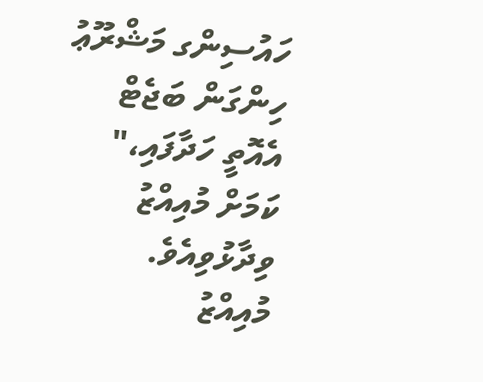ހައުސިންގ މަޝްރޫޢު ހިންގަން ބަޖެޓް އެއޮތީ ހަދާފައި،" ކަމަށް މުއިއްޒު ވިދާޅުވިއެވެ.
މުއިއްޒު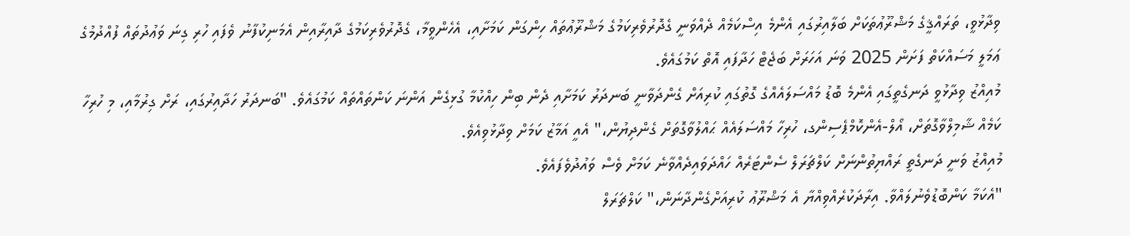ވިދާޅުވީ، ތަރައްޤީގެ މަޝްރޫޢުތަކަށް ބަލާއިރުގައި އެންމެ އިސްކަމެއް ދެއްވަނީ ގެދޮރުވެރިކަމުގެ މަޝްރޫޢުތައް ހިންގަން ކަމަށާއި، އެހެންވީމާ، ގެދޮރުވެރިކަމުގެ ދާއިރާއިން އެމަނިކުފާނު ވެފައި ހުރި ގިނަ ވަޢުދުތައް ފުއްދުމުގެ ޢަމަލީ މަސައްކަތް ފަށަން 2025 ވަނަ އަހަރަށް ބަޖެޓް ހަދާފައި އޮތް ކަމުގައެވެ.
މުއިއްޒު ވިދާޅުވީ ދަނގެތީގައި އެންމެ ބޮޑު މައްސަލައެއްގެ ގޮތުގައި ކުރިއަށް ގެންދަވާނީ ބަނދަރު ކަމަށާއި ދެން ބިން ހިއްކުމާ ގުޅިގެން އަންނަ ކަންތައްތައް ކަމުގައެވެ. "ބަނދަރު ހަދާއިރުގައި، ރަށް ގިރުމާއި، މި ހުރިހާ ކަމެއް ޝާމިލްވާގޮތަށް، އޯލް-އެންކޮމްޕެސިންގ، ހުރިހާ މައްސަލައެއް ޙައްލުވާގޮތަށް ގެންދިޔުން،" އެއީ އަމާޒު ކަމަށް ވިދާޅުވިއެވެ.
މުއިއްޒު ވަނީ ދަނގެތީ ރައްޔިތުންނަށް ކަލްޗަރަލް ސެންޓަރެއް ހައްދަވައިދެއްވާނެ ކަމަށް ވެސް ވައުދުވެފައެވެ.
"އެކަމާ ކަންބޮޑުވެނުލައްވާ. އިރާދަކުރެއްވިއްޔާ އެ މަޝްރޫޢު ކުރިއަށްގެންދާނަން،" ކަލްޗަރަލް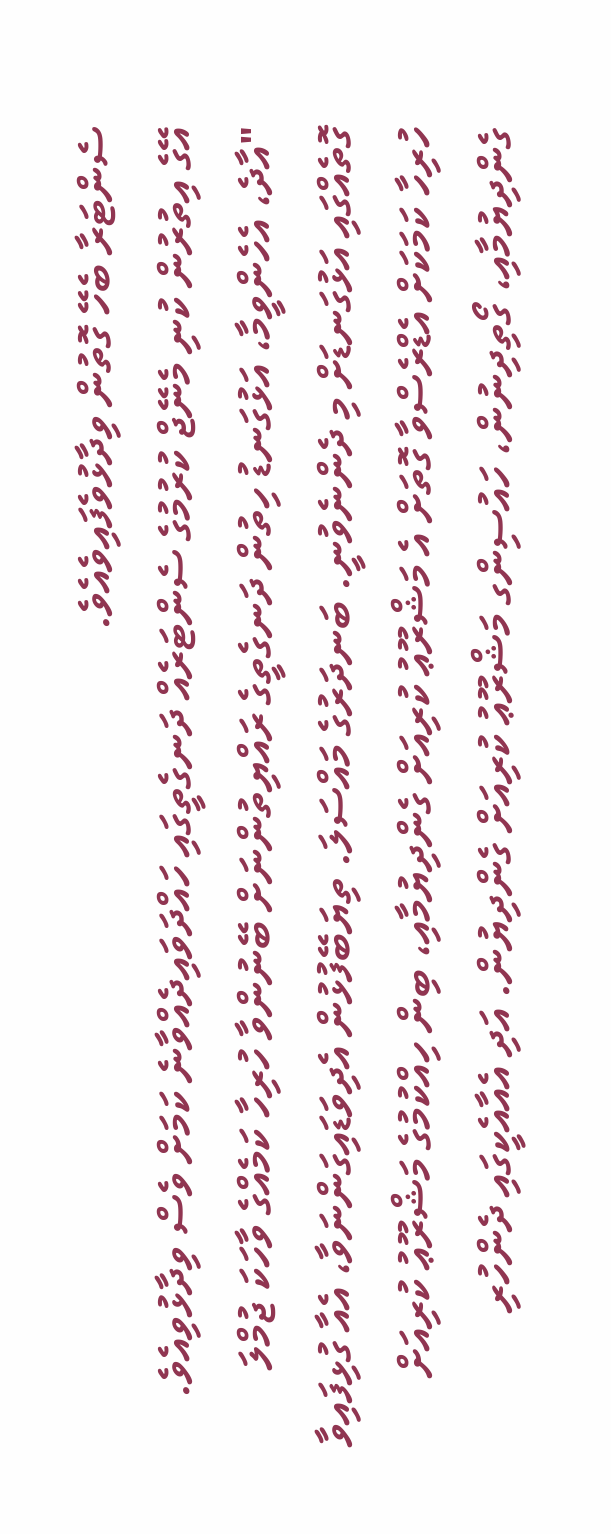ސެންޓަރާ ބެހޭ ގޮތުން ވިދާޅުވެފައިވެއެވެ.
އޭގެ އިތުރުން ކުނި މެނޭޖް ކުރުމުގެ ސެންޓަރެއް ދަނގެތީގައި ހައްދަވައިދެއްވާނެ ކަމަށް ވެސް ވިދާޅުވިއެވެ.
"އާދެ، އެހެންވީމާ، އަޅުގަނޑު ހިތުން ދަނގެތީގެ ރައްޔިތުންނަށް ބޭނުންވާ ހުރިހާ ކަމެއްގެ ވާހަކަ ޖުމްލަ ގޮތެއްގައި އަޅުގަނޑަށް މި ދެންނެވުނީ. ބަނދަރުގެ މައްސަލަ. ތިޔަބޭފުޅުން އެދިވަޑައިގަންނަވާ، އެއާ ގުޅިފައިވާ ހުރިހާ ކަމަކަށް އެޑްރެސްވާ ގޮތަށް އެ މަޝްރޫޢު ކުރިއަށް ގެންދިޔުމާއި، ބިން ހިއްކުމުގެ މަޝްރޫޢު ކުރިއަށް ގެންދިޔުމާއި، ގޯތިދިނުން، ހައުސިންގ މަޝްރޫޢު ކުރިއަށް ގެންދިޔުން. އަދި އެއާއެކީގައި ދެންހުރި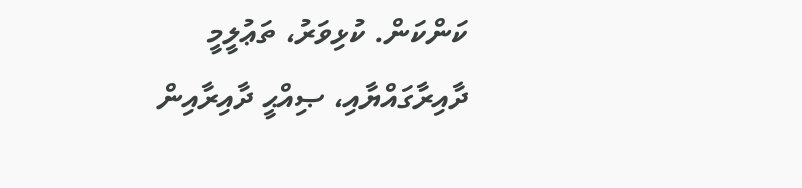ކަންކަން. ކުޅިވަރު، ތަޢުލީމީ ދާއިރާގައްޔާއި، ޞިއްޙީ ދާއިރާއިން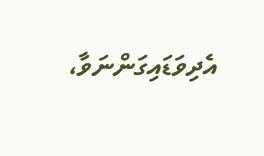އެދިވަޑައިގަންނަވާ،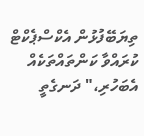ތިޔަބޭފުޅުން އެކްސްޕެކްޓް ކުރައްވާ ކަންތައްތަކެއް އެބަހުރި،" ދަނގެތީ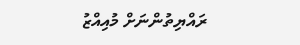ރައްޔިތުންނަށް މުއިއްޒު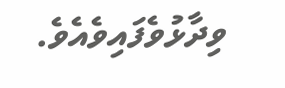ވިދާޅުވެފައިވެއެވެ.